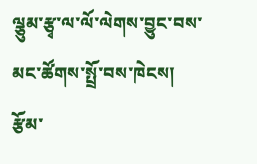ལྕུམ་རྩྭ་ལ་ལོ་ལེགས་བྱུང་བས་མང་ཚོགས་སྤྲོ་བས་ཁེངས།
རྩོམ་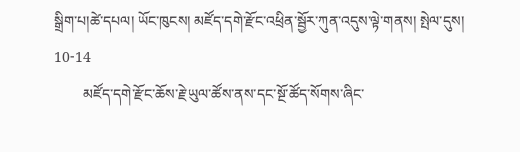སྒྲིག་པ།ཚེ་དཔལ། ཡོང་ཁུངས། མཛོད་དགེ་རྫོང་འཕྲིན་སྦྱོར་ཀུན་འདུས་ལྟེ་གནས། སྤེལ་དུས། 10-14
        མཛོད་དགེ་རྫོང་ཆོས་རྗེ་ཡུལ་ཚོས་ནས་དང་སྔོ་ཚོད་སོགས་ཞིང་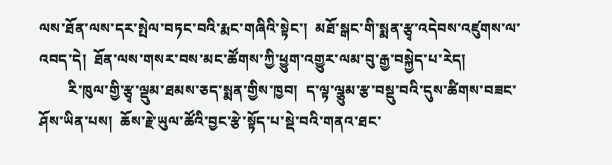ལས་ཐོན་ལས་དར་སྤེལ་བཏང་བའི་རྨང་གཞིའི་སྟེང་།  མཐོ་སྒང་གི་སྨན་རྩྭ་འདེབས་འཛུགས་ལ་འབད་དེ།  ཐོན་ལས་གསར་བས་མང་ཚོགས་ཀྱི་ཕྱུག་འགྱུར་ལམ་བུ་རྒྱ་བསྐྱེད་པ་རེད།
        རི་ཁུལ་གྱི་རྩྭ་ལྡུམ་ཐམས་ཅད་སྨན་གྱིས་ཁྱབ།  ད་ལྟ་ལྕུམ་རྩ་བསྡུ་བའི་དུས་ཚིགས་བཟང་ཤོས་ཡིན་པས།  ཆོས་རྗེ་ཡུལ་ཚོའི་བྱང་རྩེ་སྟོད་པ་སྡེ་བའི་གནའ་ཐང་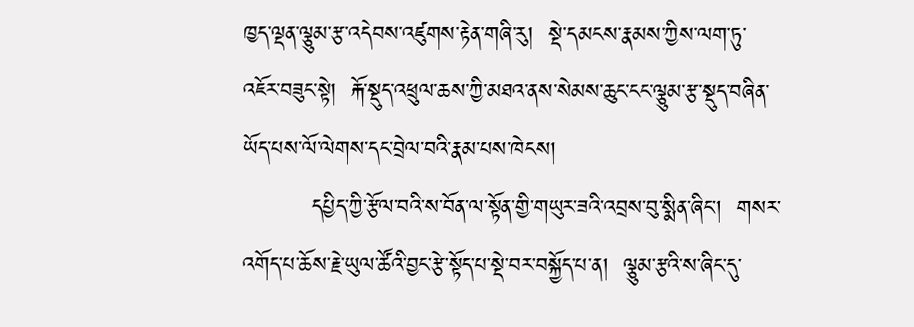ཁྱད་ལྡན་ལྕུམ་རྩ་འདེབས་འཛུགས་རྟེན་གཞི་རུ།  སྡེ་དམངས་རྣམས་ཀྱིས་ལག་ཏུ་འཇོར་བཟུང་སྟེ།  རྐོ་སྡུད་འཕྲུལ་ཆས་ཀྱི་མཐའ་ནས་སེམས་ཆུང་ངང་ལྕུམ་རྩ་སྡུད་བཞིན་ཡོད་པས་ལོ་ལེགས་དང་བྲེལ་བའི་རྣམ་པས་ཁེངས།
         དཔྱིད་ཀྱི་རྩོལ་བའི་ས་བོན་ལ་སྟོན་གྱི་གཡུར་ཟའི་འབྲས་བུ་སྨིན་ཞིང་།  གསར་འགོད་པ་ཆོས་རྗེ་ཡུལ་ཚོའི་བྱང་རྩེ་སྟོད་པ་སྡེ་བར་བསྐྱོད་པ་ན།  ལྕུམ་རྩའི་ས་ཞིང་དུ་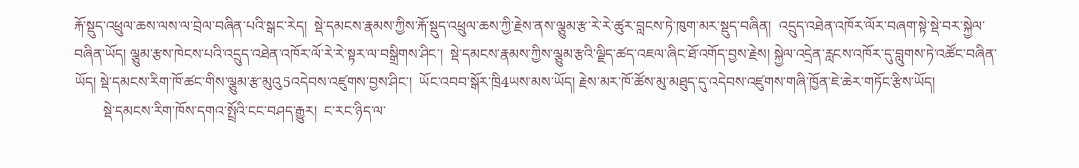རྐོ་སྡུད་འཕྲུལ་ཆས་ལས་ལ་བྲེལ་བཞིན་པའི་སྒང་རེད།  སྡེ་དམངས་རྣམས་ཀྱིས་རྐོ་སྡུད་འཕྲུལ་ཆས་ཀྱི་རྗེས་ནས་ལྕུམ་རྩ་རེ་རེ་ཚུར་བླངས་ཏེ་ཁུག་མར་སྡུད་བཞིན།  འདྲུད་འཐེན་འཁོར་ལོར་བཞག་སྟེ་སྡེ་བར་སྐྱེལ་བཞིན་ཡོད། ལྕུམ་རྩས་ཁེངས་པའི་འདྲུད་འཐེན་འཁོར་ལོ་རེ་རེ་སྟར་ལ་བསྒྲིགས་ཤིང་།  སྡེ་དམངས་རྣམས་ཀྱིས་ལྕུམ་རྩའི་ལྗིད་ཚད་འཇལ་ཞིང་ཐོ་འགོད་བྱས་རྗེས། སྐྱེལ་འདྲེན་རླངས་འཁོར་དུ་བླུགས་ཏེ་འཚོང་བཞིན་ཡོད། སྡེ་དམངས་རིག་ཁོ་ཚང་གིས་ལྕུམ་རྩ་མུའུ5འདེབས་འཛུགས་བྱས་ཤིང་།  ཡོང་འབབ་སྒོར་ཁྲི4ཡས་མས་ཡོད། རྗེས་མར་ཁོ་ཚོས་མུ་མཐུད་དུ་འདེབས་འཛུགས་གཞི་ཁྱོན་ཇེ་ཆེར་གཏོང་རྩིས་ཡོད།
        སྡེ་དམངས་རིག་ཁོས་དགའ་སྤྲོའི་ངང་བཤད་རྒྱུར།  ང་རང་ཉིད་ལ་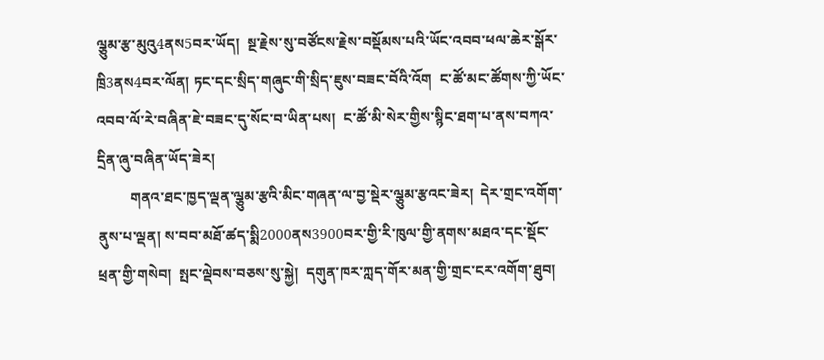ལྕུམ་རྩ་མུའུ4ནས5བར་ཡོད།  སྔ་རྗེས་སུ་བཙོངས་རྗེས་བསྡོམས་པའི་ཡོང་འབབ་ཕལ་ཆེར་སྒོར་ཁྲི3ནས4བར་ལོན། ཏང་དང་སྲིད་གཞུང་གི་སྲིད་ཇུས་བཟང་བོའི་འོག  ང་ཚོ་མང་ཚོགས་ཀྱི་ཡོང་འབབ་ལོ་རེ་བཞིན་ཇེ་བཟང་དུ་སོང་བ་ཡིན་པས།  ང་ཚོ་མི་སེར་གྱིས་སྙིང་ཐག་པ་ནས་བཀའ་དྲིན་ཞུ་བཞིན་ཡོད་ཟེར།
         གནའ་ཐང་ཁྱད་ལྡན་ལྕུམ་རྩའི་མིང་གཞན་ལ་བྱ་སྡེར་ལྕུམ་རྩའང་ཟེར།  དེར་གྲང་འགོག་ནུས་པ་ལྡན། ས་བབ་མཐོ་ཚད་སྨི2000ནས3900བར་གྱི་རི་ཁུལ་གྱི་ནགས་མཐའ་དང་སྡོང་ཕྲན་གྱི་གསེབ།  སྤང་ལྡེབས་བཅས་སུ་སྐྱེ།  དགུན་ཁར་ཀླད་གོར་མན་གྱི་གྲང་ངར་འགོག་ཐུབ།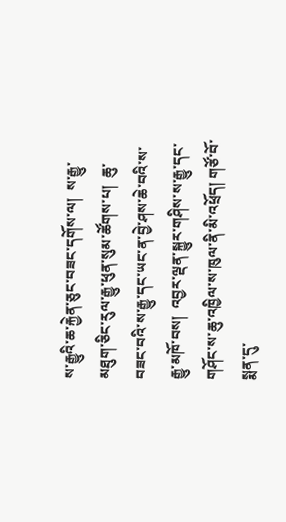ས་རྒྱུའི་ཆ་རྐྱེན་ཅུང་བཟང་དགོས་ལ།  ས་རྒྱུ་མཐུག་ཅིང་རུལ་རྒྱུ་ཕུན་སུམ་ཚོགས་པ།  ཆུ་བཟང་བའི་ས་རྒྱུ་དང་ཡང་ན་བྱེ་ཤས་ཆེ་བའི་ས་རྒྱུ་མཁོ་བས།  འབྱར་ལྡན་སྐྱུར་གཤིས་ས་རྒྱུ་དང་གཤོང་ས་ཆུ་འཁྱིལ་ས་ཁུལ་ནི་མི་འཕྲོད། གཙོ་བོ་སྨན་དུ་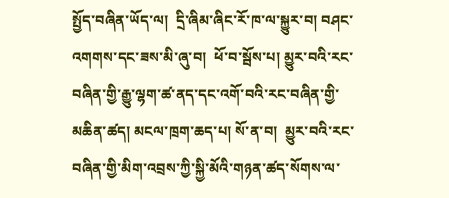སྤྱོད་བཞིན་ཡོད་ལ།  དྲི་ཞིམ་ཞིང་རོ་ཁ་ལ་སྐྱུར་བ། བཤང་འགགས་དང་ཟས་མི་ཞུ་བ།  ཕོ་བ་སྦོས་པ། མྱུར་བའི་རང་བཞིན་གྱི་རྒྱུ་ལྷག་ཚ་ནད་དང་འགོ་བའི་རང་བཞིན་གྱི་མཆིན་ཚད། མངལ་ཁྲག་ཆད་པ། སོ་ན་བ།  མྱུར་བའི་རང་བཞིན་གྱི་མིག་འབྲས་ཀྱི་སྐྱི་མོའི་གཉན་ཚད་སོགས་ལ་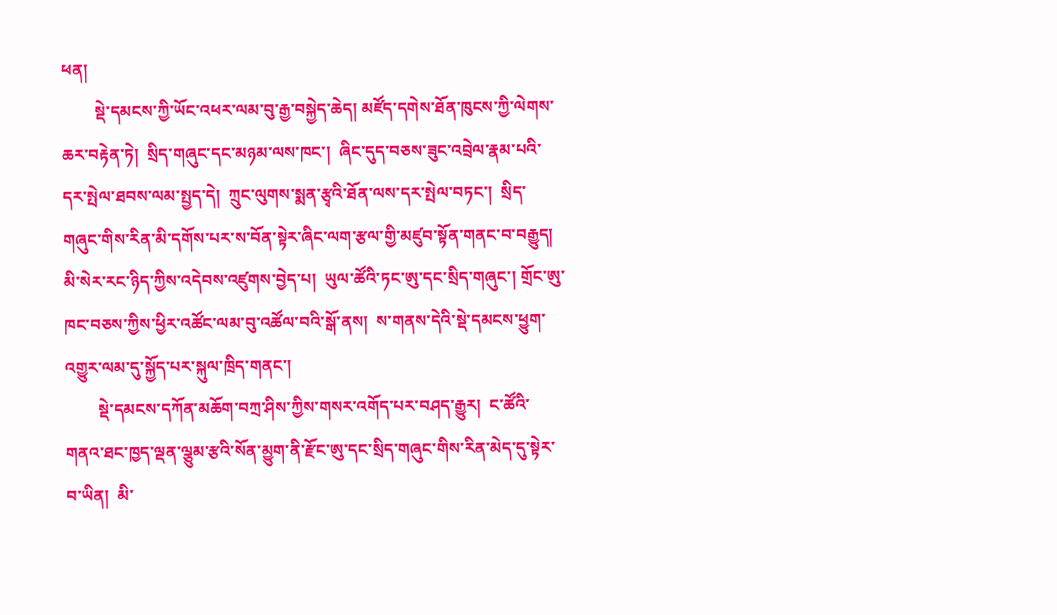ཕན།
        སྡེ་དམངས་ཀྱི་ཡོང་འཕར་ལམ་བུ་རྒྱ་བསྐྱེད་ཆེད། མཛོད་དགེས་ཐོན་ཁུངས་ཀྱི་ལེགས་ཆར་བརྟེན་ཏེ།  སྲིད་གཞུང་དང་མཉམ་ལས་ཁང་།  ཞིང་དུད་བཅས་ཟུང་འབྲེལ་རྣམ་པའི་དར་སྤེལ་ཐབས་ལམ་སྤྱད་དེ།  ཀྲུང་ལུགས་སྨན་རྩྭའི་ཐོན་ལས་དར་སྤེལ་བཏང་།  སྲིད་གཞུང་གིས་རིན་མི་དགོས་པར་ས་བོན་སྟེར་ཞིང་ལག་རྩལ་གྱི་མཛུབ་སྟོན་གནང་བ་བརྒྱུད།  མི་སེར་རང་ཉིད་ཀྱིས་འདེབས་འཛུགས་བྱེད་པ།  ཡུལ་ཚོའི་ཏང་ཨུ་དང་སྲིད་གཞུང་། གྲོང་ཨུ་ཁང་བཅས་ཀྱིས་ཕྱིར་འཚོང་ལམ་བུ་འཚོལ་བའི་སྒོ་ནས།  ས་གནས་དེའི་སྡེ་དམངས་ཕྱུག་འགྱུར་ལམ་དུ་སྐྱོད་པར་སྐུལ་ཁྲིད་གནང་།
        སྡེ་དམངས་དཀོན་མཆོག་བཀྲ་ཤིས་ཀྱིས་གསར་འགོད་པར་བཤད་རྒྱུར།  ང་ཚོའི་གནའ་ཐང་ཁྱད་ལྡན་ལྕུམ་རྩའི་སོན་མྱུག་ནི་རྫོང་ཨུ་དང་སྲིད་གཞུང་གིས་རིན་མེད་དུ་སྟེར་བ་ཡིན།  མི་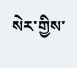སེར་གྱིས་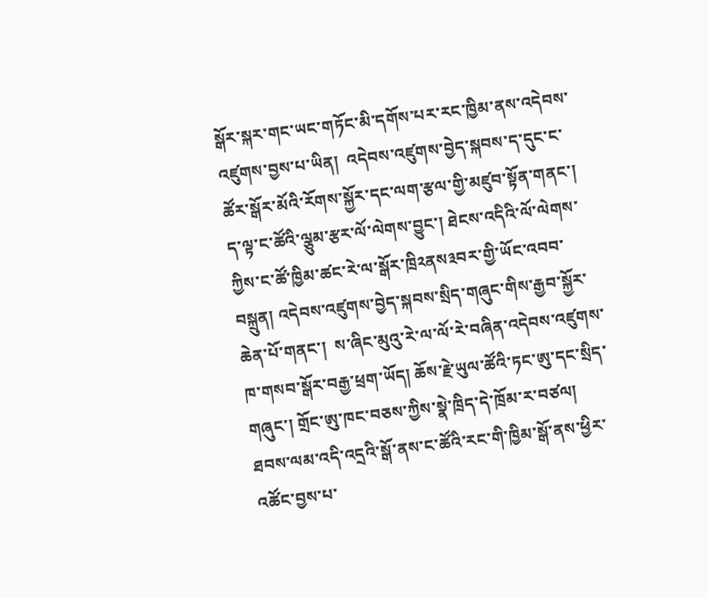སྒོར་སྐར་གང་ཡང་གཏོང་མི་དགོས་པར་རང་ཁྱིམ་ནས་འདེབས་འཛུགས་བྱས་པ་ཡིན།  འདེབས་འཛུགས་བྱེད་སྐབས་ད་དུང་ང་ཚོར་སྒོར་མོའི་རོགས་སྐྱོར་དང་ལག་རྩལ་གྱི་མཛུབ་སྟོན་གནང་།  ད་ལྟ་ང་ཚོའི་ལྕུམ་རྩར་ལོ་ལེགས་བྱུང་། ཐེངས་འདིའི་ལོ་ལེགས་ཀྱིས་ང་ཚོ་ཁྱིམ་ཚང་རེ་ལ་སྒོར་ཁྲི༢ནས༣བར་གྱི་ཡོང་འབབ་བསྐྲུན། འདེབས་འཛུགས་བྱེད་སྐབས་སྲིད་གཞུང་གིས་རྒྱབ་སྐྱོར་ཆེན་པོ་གནང་།  ས་ཞིང་མུའུ་རེ་ལ་ལོ་རེ་བཞིན་འདེབས་འཛུགས་ཁ་གསབ་སྒོར་བརྒྱ་ཕྲག་ཡོད། ཆོས་རྗེ་ཡུལ་ཚོའི་ཏང་ཨུ་དང་སྲིད་གཞུང་། གྲོང་ཨུ་ཁང་བཅས་ཀྱིས་སྣེ་ཁྲིད་དེ་ཁྲོམ་ར་བཙལ།  ཐབས་ལམ་འདི་འདྲའི་སྒོ་ནས་ང་ཚོའི་རང་གི་ཁྱིམ་སྒོ་ནས་ཕྱིར་འཚོང་བྱས་པ་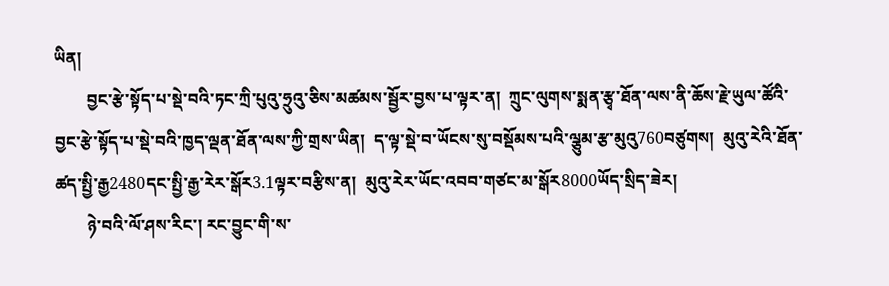ཡིན།
        བྱང་རྩེ་སྟོད་པ་སྡེ་བའི་ཏང་ཀྲི་པུའུ་ཧྲུའུ་ཅིས་མཚམས་སྦྱོར་བྱས་པ་ལྟར་ན།  ཀྲུང་ལུགས་སྨན་རྩྭ་ཐོན་ལས་ནི་ཆོས་རྗེ་ཡུལ་ཚོའི་བྱང་རྩེ་སྟོད་པ་སྡེ་བའི་ཁྱད་ལྡན་ཐོན་ལས་ཀྱི་གྲས་ཡིན།  ད་ལྟ་སྡེ་བ་ཡོངས་སུ་བསྡོམས་པའི་ལྕུམ་རྩ་མུའུ760བཙུགས།  མུའུ་རེའི་ཐོན་ཚད་སྤྱི་རྒྱ2480དང་སྤྱི་རྒྱ་རེར་སྒོར3.1ལྟར་བརྩིས་ན།  མུའུ་རེར་ཡོང་འབབ་གཙང་མ་སྒོར8000ཡོད་སྲིད་ཟེར།
        ཉེ་བའི་ལོ་ཤས་རིང་། རང་བྱུང་གི་ས་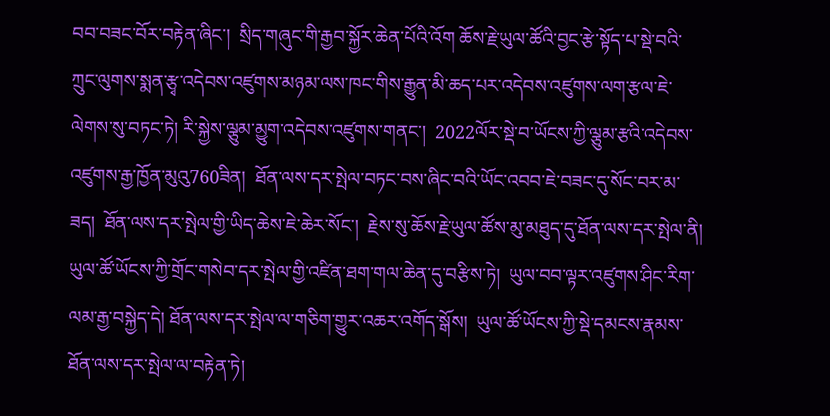བབ་བཟང་བོར་བརྟེན་ཞིང་།  སྲིད་གཞུང་གི་རྒྱབ་སྐྱོར་ཆེན་པོའི་འོག ཆོས་རྗེ་ཡུལ་ཚོའི་བྱང་རྩེ་སྟོད་པ་སྡེ་བའི་ཀྲུང་ལུགས་སྨན་རྩྭ་འདེབས་འཛུགས་མཉམ་ལས་ཁང་གིས་རྒྱུན་མི་ཆད་པར་འདེབས་འཛུགས་ལག་རྩལ་ཇེ་ལེགས་སུ་བཏང་ཏེ། རི་སྐྱེས་ལྕུམ་མྱུག་འདེབས་འཛུགས་གནང་།  2022ལོར་སྡེ་བ་ཡོངས་ཀྱི་ལྕུམ་རྩའི་འདེབས་འཛུགས་རྒྱ་ཁྱོན་མུའུ760ཟིན།  ཐོན་ལས་དར་སྤེལ་བཏང་བས་ཞིང་བའི་ཡོང་འབབ་ཇེ་བཟང་དུ་སོང་བར་མ་ཟད།  ཐོན་ལས་དར་སྤེལ་གྱི་ཡིད་ཆེས་ཇེ་ཆེར་སོང་།  རྗེས་སུ་ཆོས་རྗེ་ཡུལ་ཚོས་མུ་མཐུད་དུ་ཐོན་ལས་དར་སྤེལ་ནི།  ཡུལ་ཚོ་ཡོངས་ཀྱི་གྲོང་གསེབ་དར་སྤེལ་གྱི་འཛིན་ཐག་གལ་ཆེན་དུ་བརྩིས་ཏེ།  ཡུལ་བབ་ལྟར་འཛུགས་ཤིང་རིག་ལམ་རྒྱ་བསྐྱེད་དེ། ཐོན་ལས་དར་སྤེལ་ལ་གཅིག་གྱུར་འཆར་འགོད་སྒོས།  ཡུལ་ཚོ་ཡོངས་ཀྱི་སྡེ་དམངས་རྣམས་ཐོན་ལས་དར་སྤེལ་ལ་བརྟེན་ཏེ།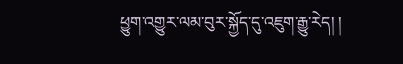ཕྱུག་འགྱུར་ལམ་བུར་སྐྱོད་དུ་འཇུག་རྒྱུ་རེད། །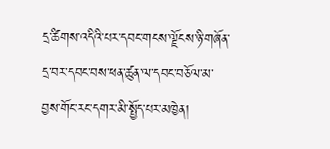དྲ་ཚིགས་འདིའི་པར་དབང་གངས་ལྗོངས་ཉི་གཞོན་དྲ་བར་དབང་བས་ཕན་ཚུན་ལ་དབང་བཅོལ་མ་བྱས་གོང་རང་དགར་མི་སྤྱོད་པར་མཁྱེན།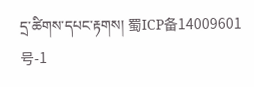དྲ་ཚིགས་དཔང་རྟགས། 蜀ICP备14009601号-1